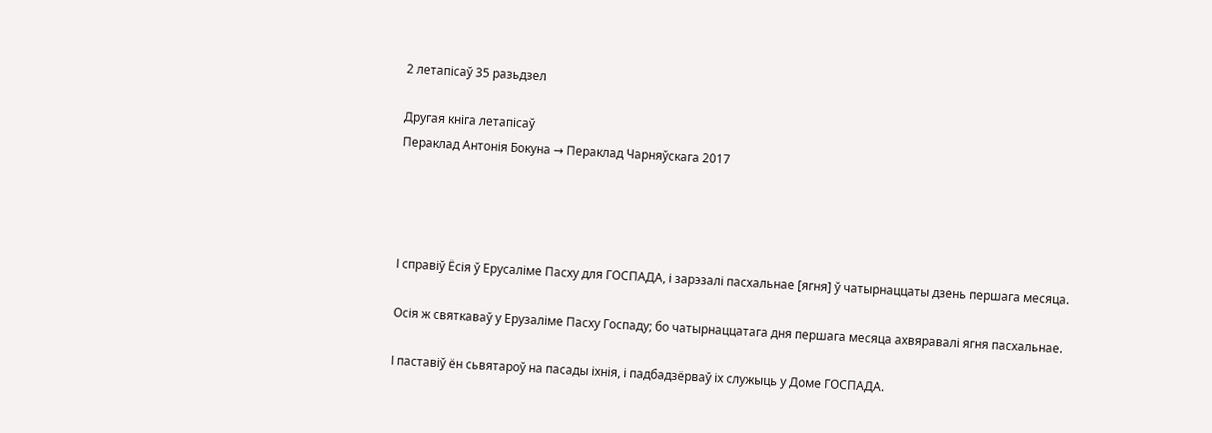2 летапісаў 35 разьдзел

Другая кніга летапісаў
Пераклад Антонія Бокуна → Пераклад Чарняўскага 2017




І справіў Ёсія ў Ерусаліме Пасху для ГОСПАДА, і зарэзалі пасхальнае [ягня] ў чатырнаццаты дзень першага месяца.

Осія ж святкаваў у Ерузаліме Пасху Госпаду; бо чатырнаццатага дня першага месяца ахвяравалі ягня пасхальнае.

І паставіў ён сьвятароў на пасады іхнія, і падбадзёрваў іх служыць у Доме ГОСПАДА.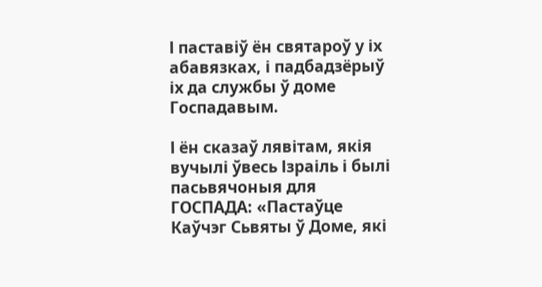І паставіў ён святароў у іх абавязках, і падбадзёрыў іх да службы ў доме Госпадавым.

І ён сказаў лявітам, якія вучылі ўвесь Ізраіль і былі пасьвячоныя для ГОСПАДА: «Пастаўце Каўчэг Сьвяты ў Доме, які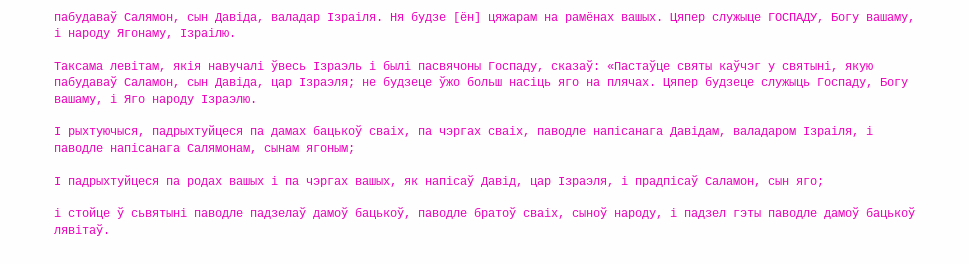пабудаваў Салямон, сын Давіда, валадар Ізраіля. Ня будзе [ён] цяжарам на рамёнах вашых. Цяпер служыце ГОСПАДУ, Богу вашаму, і народу Ягонаму, Ізраілю.

Таксама левітам, якія навучалі ўвесь Ізраэль і былі пасвячоны Госпаду, сказаў: «Пастаўце святы каўчэг у святыні, якую пабудаваў Саламон, сын Давіда, цар Ізраэля; не будзеце ўжо больш насіць яго на плячах. Цяпер будзеце служыць Госпаду, Богу вашаму, і Яго народу Ізраэлю.

І рыхтуючыся, падрыхтуйцеся па дамах бацькоў сваіх, па чэргах сваіх, паводле напісанага Давідам, валадаром Ізраіля, і паводле напісанага Салямонам, сынам ягоным;

І падрыхтуйцеся па родах вашых і па чэргах вашых, як напісаў Давід, цар Ізраэля, і прадпісаў Саламон, сын яго;

і стойце ў сьвятыні паводле падзелаў дамоў бацькоў, паводле братоў сваіх, сыноў народу, і падзел гэты паводле дамоў бацькоў лявітаў.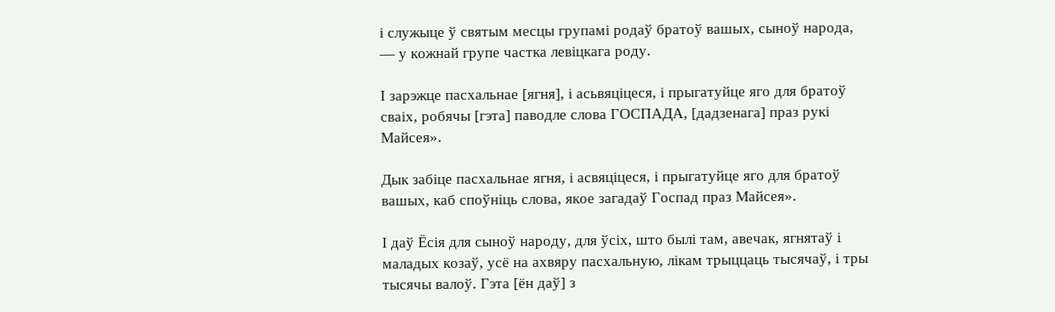і служыце ў святым месцы групамі родаў братоў вашых, сыноў народа, — у кожнай групе частка левіцкага роду.

І зарэжце пасхальнае [ягня], і асьвяціцеся, і прыгатуйце яго для братоў сваіх, робячы [гэта] паводле слова ГОСПАДА, [дадзенага] праз рукі Майсея».

Дык забіце пасхальнае ягня, і асвяціцеся, і прыгатуйце яго для братоў вашых, каб споўніць слова, якое загадаў Госпад праз Майсея».

І даў Ёсія для сыноў народу, для ўсіх, што былі там, авечак, ягнятаў і маладых козаў, усё на ахвяру пасхальную, лікам трыццаць тысячаў, і тры тысячы валоў. Гэта [ён даў] з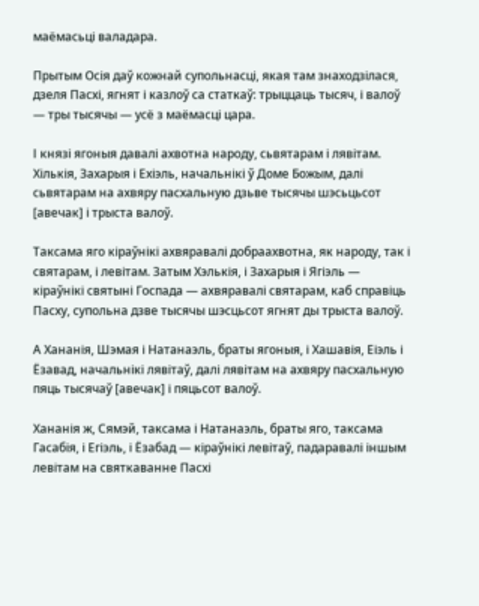маёмасьці валадара.

Прытым Осія даў кожнай супольнасці, якая там знаходзілася, дзеля Пасхі, ягнят і казлоў са статкаў: трыццаць тысяч, і валоў — тры тысячы — усё з маёмасці цара.

І князі ягоныя давалі ахвотна народу, сьвятарам і лявітам. Хількія, Захарыя і Ехіэль, начальнікі ў Доме Божым, далі сьвятарам на ахвяру пасхальную дзьве тысячы шэсьцьсот [авечак] і трыста валоў.

Таксама яго кіраўнікі ахвяравалі добраахвотна, як народу, так і святарам, і левітам. Затым Хэлькія, і Захарыя і Ягіэль — кіраўнікі святыні Госпада — ахвяравалі святарам, каб справіць Пасху, супольна дзве тысячы шэсцьсот ягнят ды трыста валоў.

А Хананія, Шэмая і Натанаэль, браты ягоныя, і Хашавія, Еіэль і Ёзавад, начальнікі лявітаў, далі лявітам на ахвяру пасхальную пяць тысячаў [авечак] і пяцьсот валоў.

Хананія ж, Сямэй, таксама і Натанаэль, браты яго, таксама Гасабія, і Егіэль, і Ёзабад — кіраўнікі левітаў, падаравалі іншым левітам на святкаванне Пасхі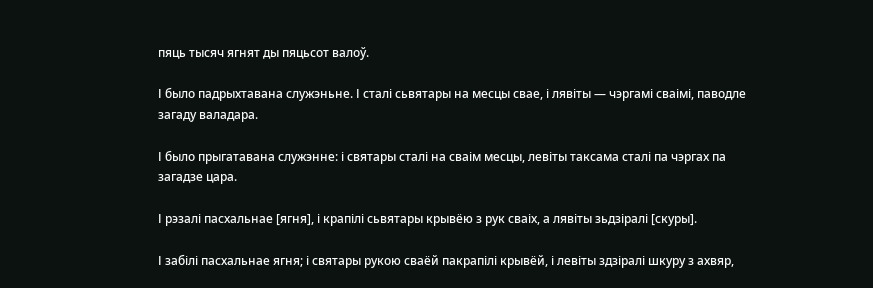пяць тысяч ягнят ды пяцьсот валоў.

І было падрыхтавана служэньне. І сталі сьвятары на месцы свае, і лявіты — чэргамі сваімі, паводле загаду валадара.

І было прыгатавана служэнне: і святары сталі на сваім месцы, левіты таксама сталі па чэргах па загадзе цара.

І рэзалі пасхальнае [ягня], і крапілі сьвятары крывёю з рук сваіх, а лявіты зьдзіралі [скуры].

І забілі пасхальнае ягня; і святары рукою сваёй пакрапілі крывёй, і левіты здзіралі шкуру з ахвяр,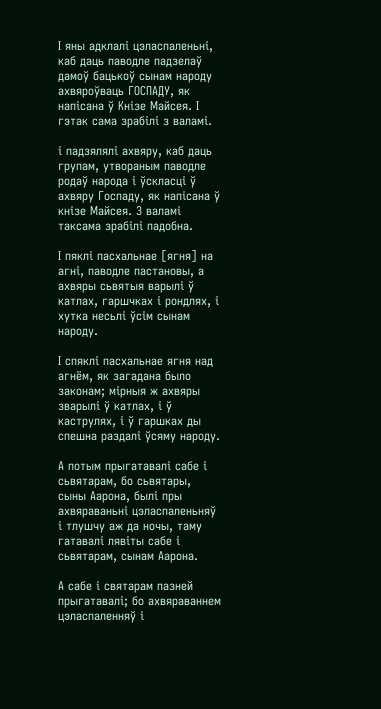І яны адклалі цэласпаленьні, каб даць паводле падзелаў дамоў бацькоў сынам народу ахвяроўваць ГОСПАДУ, як напісана ў Кнізе Майсея. І гэтак сама зрабілі з валамі.

і падзялялі ахвяру, каб даць групам, утвораным паводле родаў народа і ўскласці ў ахвяру Госпаду, як напісана ў кнізе Майсея. З валамі таксама зрабілі падобна.

І пяклі пасхальнае [ягня] на агні, паводле пастановы, а ахвяры сьвятыя варылі ў катлах, гаршчках і рондлях, і хутка несьлі ўсім сынам народу.

І спяклі пасхальнае ягня над агнём, як загадана было законам; мірныя ж ахвяры зварылі ў катлах, і ў каструлях, і ў гаршках ды спешна раздалі ўсяму народу.

А потым прыгатавалі сабе і сьвятарам, бо сьвятары, сыны Аарона, былі пры ахвяраваньні цэласпаленьняў і тлушчу аж да ночы, таму гатавалі лявіты сабе і сьвятарам, сынам Аарона.

А сабе і святарам пазней прыгатавалі; бо ахвяраваннем цэласпаленняў і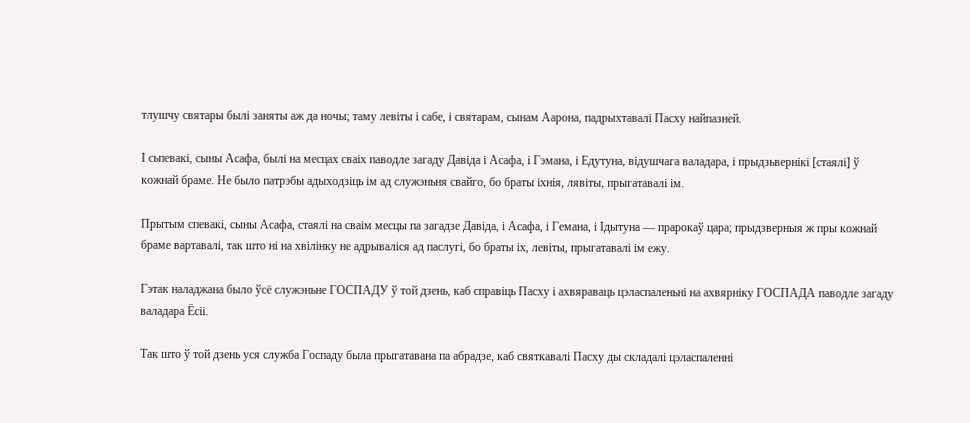тлушчу святары былі заняты аж да ночы; таму левіты і сабе, і святарам, сынам Аарона, падрыхтавалі Пасху найпазней.

І сьпевакі, сыны Асафа, былі на месцах сваіх паводле загаду Давіда і Асафа, і Гэмана, і Едутуна, відушчага валадара, і прыдзьвернікі [стаялі] ў кожнай браме. Не было патрэбы адыходзіць ім ад служэньня свайго, бо браты іхнія, лявіты, прыгатавалі ім.

Прытым спевакі, сыны Асафа, стаялі на сваім месцы па загадзе Давіда, і Асафа, і Гемана, і Ідытуна — прарокаў цара; прыдзверныя ж пры кожнай браме вартавалі, так што ні на хвілінку не адрываліся ад паслугі, бо браты іх, левіты, прыгатавалі ім ежу.

Гэтак наладжана было ўсё служэньне ГОСПАДУ ў той дзень, каб справіць Пасху і ахвяраваць цэласпаленьні на ахвярніку ГОСПАДА паводле загаду валадара Ёсіі.

Так што ў той дзень уся служба Госпаду была прыгатавана па абрадзе, каб святкавалі Пасху ды складалі цэласпаленні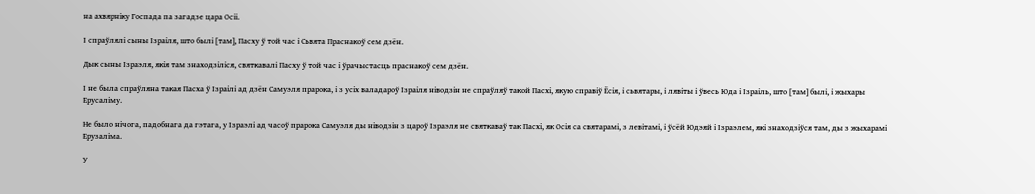на ахвярніку Госпада па загадзе цара Осіі.

І спраўлялі сыны Ізраіля, што былі [там], Пасху ў той час і Сьвята Праснакоў сем дзён.

Дык сыны Ізраэля, якія там знаходзіліся, святкавалі Пасху ў той час і ўрачыстасць праснакоў сем дзён.

І не была спраўляна такая Пасха ў Ізраілі ад дзён Самуэля прарока, і з усіх валадароў Ізраіля ніводзін не спраўляў такой Пасхі, якую справіў Ёсія, і сьвятары, і лявіты і ўвесь Юда і Ізраіль, што [там] былі, і жыхары Ерусаліму.

Не было нічога, падобнага да гэтага, у Ізраэлі ад часоў прарока Самуэля ды ніводзін з цароў Ізраэля не святкаваў так Пасхі, як Осія са святарамі, з левітамі, і ўсёй Юдэяй і Ізраэлем, які знаходзіўся там, ды з жыхарамі Ерузаліма.

У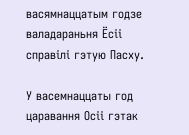васямнаццатым годзе валадараньня Ёсіі справілі гэтую Пасху.

У васемнаццаты год царавання Осіі гэтак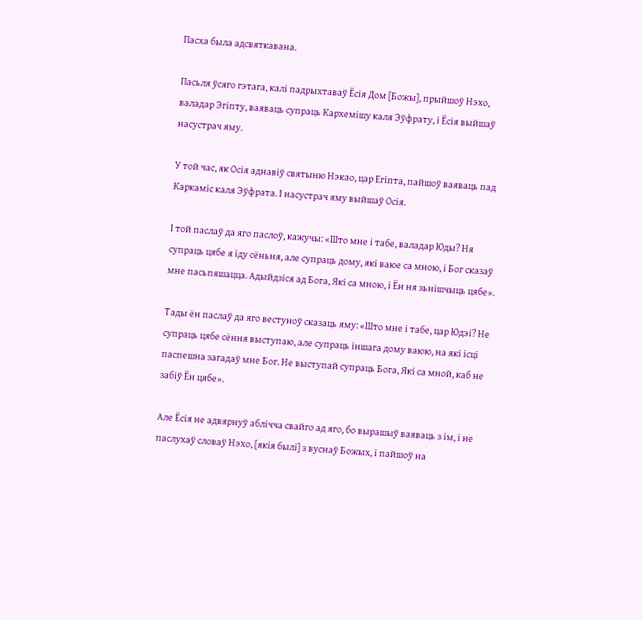Пасха была адсвяткавана.

Пасьля ўсяго гэтага, калі падрыхтаваў Ёсія Дом [Божы], прыйшоў Нэхо, валадар Эгіпту, ваяваць супраць Кархемішу каля Эўфрату, і Ёсія выйшаў насустрач яму.

У той час, як Осія аднавіў святыню Нэкао, цар Егіпта, пайшоў ваяваць пад Каркаміс каля Эўфрата. І насустрач яму выйшаў Осія.

І той паслаў да яго паслоў, кажучы: «Што мне і табе, валадар Юды? Ня супраць цябе я іду сёньня, але супраць дому, які ваюе са мною, і Бог сказаў мне пасьпяшацца. Адыйдзіся ад Бога, Які са мною, і Ён ня зьнішчыць цябе».

Тады ён паслаў да яго вестуноў сказаць яму: «Што мне і табе, цар Юдэі? Не супраць цябе сёння выступаю, але супраць іншага дому ваюю, на які ісці паспешна загадаў мне Бог. Не выступай супраць Бога, Які са мной, каб не забіў Ён цябе».

Але Ёсія не адвярнуў аблічча свайго ад яго, бо вырашыў ваяваць з ім, і не паслухаў словаў Нэхо, [якія былі] з вуснаў Божых, і пайшоў на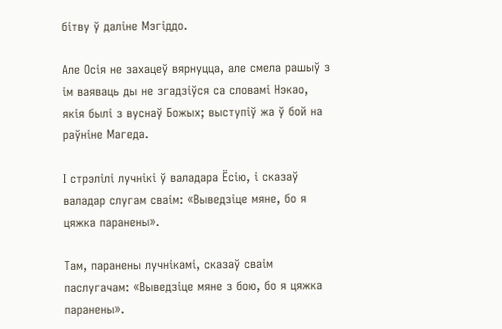бітву ў даліне Мэгіддо.

Але Осія не захацеў вярнуцца, але смела рашыў з ім ваяваць ды не згадзіўся са словамі Нэкао, якія былі з вуснаў Божых; выступіў жа ў бой на раўніне Магеда.

І стрэлілі лучнікі ў валадара Ёсію, і сказаў валадар слугам сваім: «Выведзіце мяне, бо я цяжка паранены».

Там, паранены лучнікамі, сказаў сваім паслугачам: «Выведзіце мяне з бою, бо я цяжка паранены».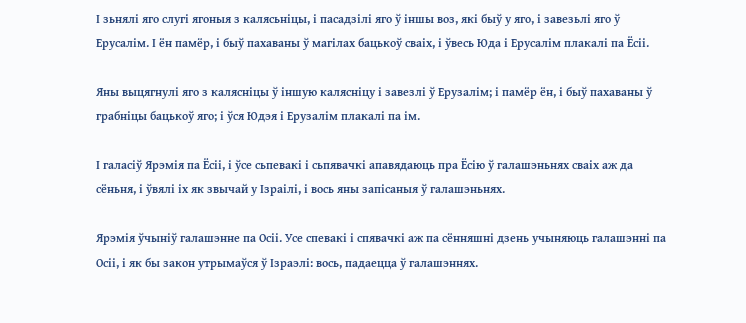І зьнялі яго слугі ягоныя з калясьніцы, і пасадзілі яго ў іншы воз, які быў у яго, і завезьлі яго ў Ерусалім. І ён памёр, і быў пахаваны ў магілах бацькоў сваіх, і ўвесь Юда і Ерусалім плакалі па Ёсіі.

Яны выцягнулі яго з калясніцы ў іншую калясніцу і завезлі ў Ерузалім; і памёр ён, і быў пахаваны ў грабніцы бацькоў яго; і ўся Юдэя і Ерузалім плакалі па ім.

І галасіў Ярэмія па Ёсіі, і ўсе сьпевакі і сьпявачкі апавядаюць пра Ёсію ў галашэньнях сваіх аж да сёньня, і ўвялі іх як звычай у Ізраілі, і вось яны запісаныя ў галашэньнях.

Ярэмія ўчыніў галашэнне па Осіі. Усе спевакі і спявачкі аж па сённяшні дзень учыняюць галашэнні па Осіі, і як бы закон утрымаўся ў Ізраэлі: вось, падаецца ў галашэннях.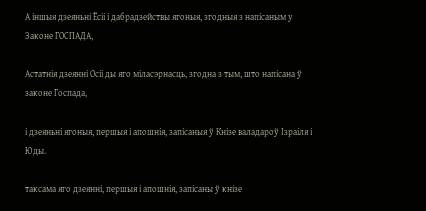А іншыя дзеяньні Ёсіі і дабрадзействы ягоныя, згодныя з напісаным у Законе ГОСПАДА,

Астатнія дзеянні Осіі ды яго міласэрнасць, згодна з тым, што напісана ў законе Госпада,

і дзеяньні ягоныя, першыя і апошнія, запісаныя ў Кнізе валадароў Ізраіля і Юды.

таксама яго дзеянні, першыя і апошнія, запісаны ў кнізе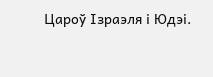Цароў Ізраэля і Юдэі.